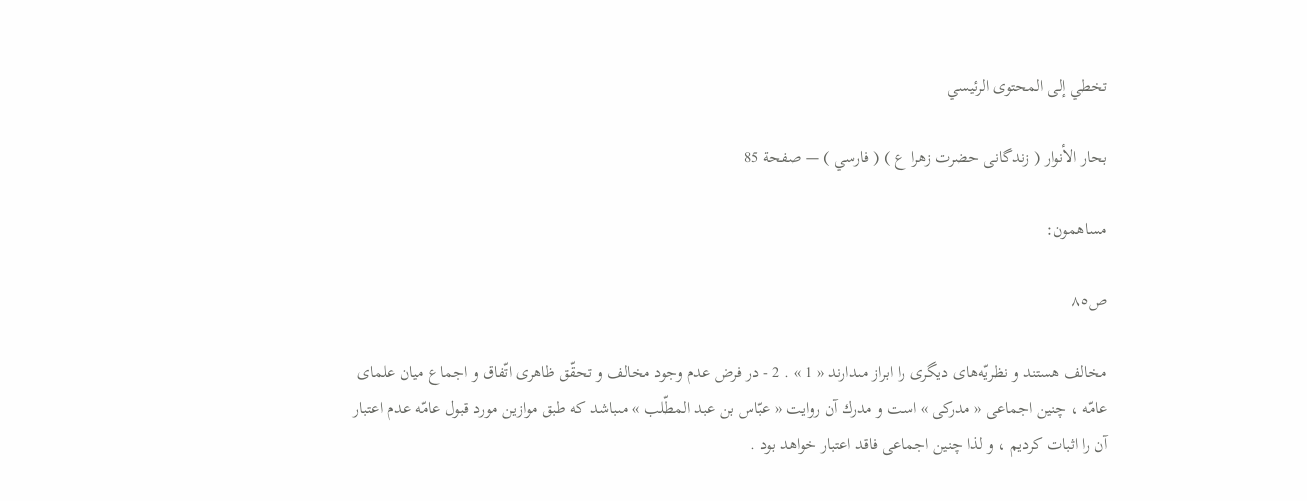تخطي إلى المحتوى الرئيسي

بحار الأنوار ( زندگانى حضرت زهرا ع ) ( فارسي ) — صفحة 85

مساهمون:

ص٨٥

مخالف هستند و نظريّه‌هاى ديگرى را ابراز مىدارند « 1 » . 2 - در فرض عدم وجود مخالف و تحقّق ظاهرى اتّفاق و اجماع ميان علماى عامّه ، چنين اجماعى « مدركى » است و مدرك آن روايت « عبّاس بن عبد المطّلب » مىباشد كه طبق موازين مورد قبول عامّه عدم اعتبار آن را اثبات كرديم ، و لذا چنين اجماعى فاقد اعتبار خواهد بود .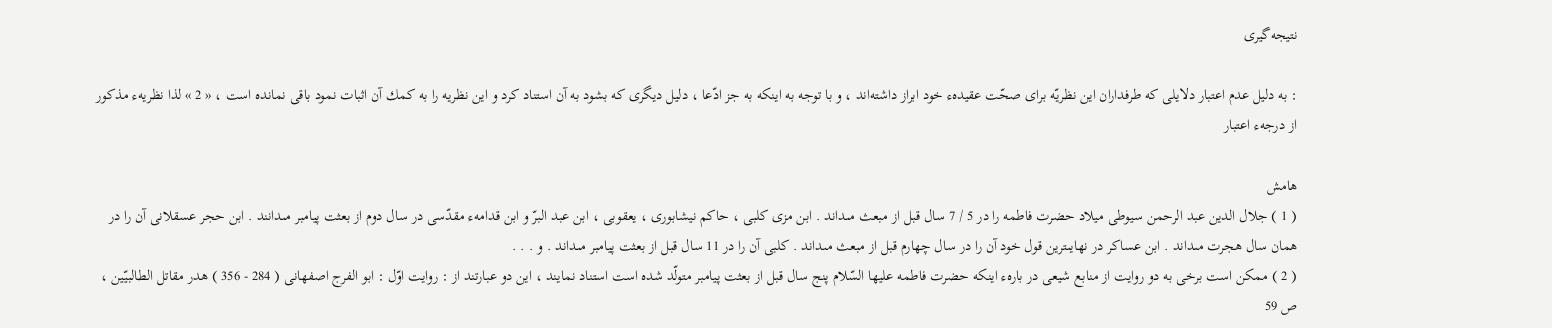نتيجه‌گيرى

: به دليل عدم اعتبار دلايلى كه طرفداران اين نظريّه براى صحّت عقيدهء خود ابراز داشته‌اند ، و با توجه به اينكه به جز ادّعا ، دليل ديگرى كه بشود به آن استناد كرد و اين نظريه را به كمك آن اثبات نمود باقى نمانده است ، « 2 » لذا نظريهء مذكور از درجهء اعتبار

هامش
( 1 ) جلال الدين عبد الرحمن سيوطى ميلاد حضرت فاطمه را در 5 / 7 سال قبل از مبعث مىداند . ابن مزى كلبى ، حاكم نيشابورى ، يعقوبى ، ابن عبد البرّ و ابن قدامهء مقدّسى در سال دوم از بعثت پيامبر مىدانند . ابن حجر عسقلانى آن را در همان سال هجرت مىداند . ابن عساكر در نهايىترين قول خود آن را در سال چهارم قبل از مبعث مىداند . كلبى آن را در 11 سال قبل از بعثت پيامبر مىداند . و . . .
( 2 ) ممكن است برخى به دو روايت از منابع شيعى در بارهء اينكه حضرت فاطمه عليها السّلام پنج سال قبل از بعثت پيامبر متولّد شده است استناد نمايند ، اين دو عبارتند از : روايت اوّل : ابو الفرج اصفهانى ( 284 - 356 ) هدر مقاتل الطالبيّين ، ص 59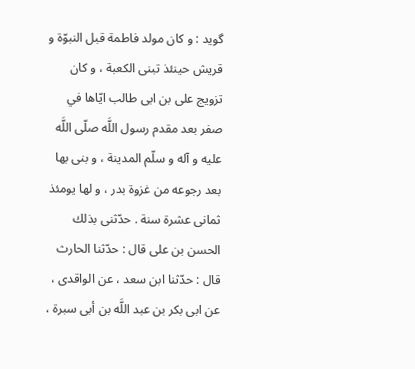گويد : و كان مولد فاطمة قبل النبوّة و قريش حينئذ تبنى الكعبة ، و كان تزويج على بن ابى طالب ايّاها في صفر بعد مقدم رسول اللَّه صلّى اللَّه عليه و آله و سلّم المدينة ، و بنى بها بعد رجوعه من غزوة بدر ، و لها يومئذ ثمانى عشرة سنة . حدّثنى بذلك الحسن بن على قال : حدّثنا الحارث قال : حدّثنا ابن سعد ، عن الواقدى ، عن ابى بكر بن عبد اللَّه بن أبى سبرة ،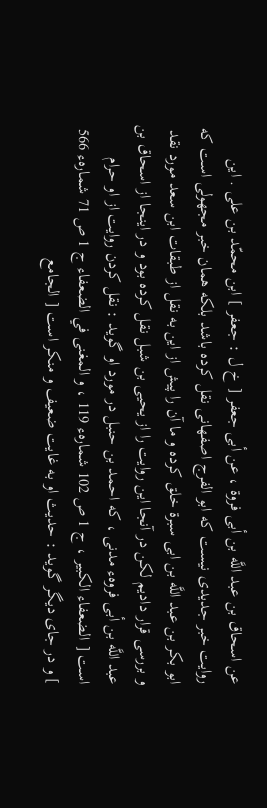عن اسحاق بن عبد اللَّه بن أبى فروة ، عن أبى جعفر [ خ ل : جعفر ] ابن محمّد بن على . اين روايت خبر جديدى نيست كه ابو الفرج اصفهانى نقل كرده باشد بلكه همان خبر مجهولى است كه ابو بكر بن عبد اللَّه بن ابى سبرة خلق كرده و ما آن را پيش از اين به نقل از طبقات ابن سعد مورد نقد و بررسى قرار داديم لكن در آنجا اين روايت را از يحيى بن شبل نقل كرده بود و در اينجا از اسحاق بن عبد اللَّه بن أبى فروهء مدنى ، كه احمد بن حنبل در مورد او گويد : نقل كردن روايت از او حرام است [ الضعفاء الكبير ، ج 1 ص 102 شمارهء 119 ، و المغنى في الضعفاء ج 1 ص 71 شمارهء 566 ] و در جاى ديگر گويد : حديث او به غايت ضعيف و منكر است [ الجامع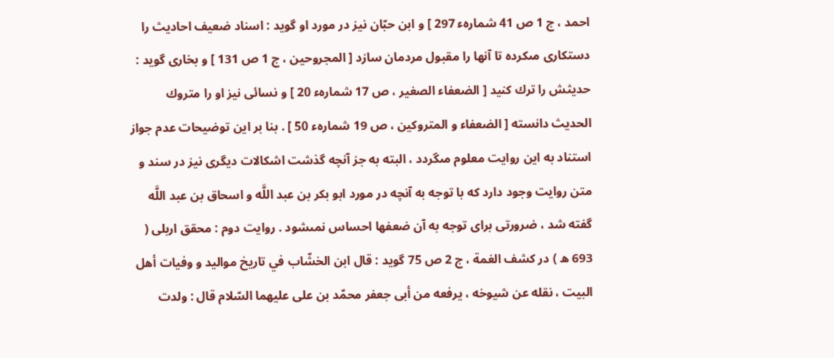احمد ، ج 1 ص 41 شمارهء 297 ] و ابن حبّان نيز در مورد او گويد : اسناد ضعيف احاديث را دستكارى مىكرده تا آنها را مقبول مردمان سازد [ المجروحين ، ج 1 ص 131 ] و بخارى گويد : حديثش را ترك كنيد [ الضعفاء الصغير ، ص 17 شمارهء 20 ] و نسائى نيز او را متروك الحديث دانسته [ الضعفاء و المتروكين ، ص 19 شمارهء 50 ] . بنا بر اين توضيحات عدم جواز استناد به اين روايت معلوم مىگردد ، البته به جز آنچه گذشت اشكالات ديگرى نيز در سند و متن روايت وجود دارد كه با توجه به آنچه در مورد ابو بكر بن عبد اللَّه و اسحاق بن عبد اللَّه گفته شد ، ضرورتى براى توجه به آن ضعفها احساس نمىشود . روايت دوم : محقق اربلى ( 693 ه ) در كشف الغمة ، ج 2 ص 75 گويد : قال ابن الخشّاب في تاريخ مواليد و وفيات أهل البيت ، نقله عن شيوخه ، يرفعه من أبى جعفر محمّد بن على عليهما السّلام قال : ولدت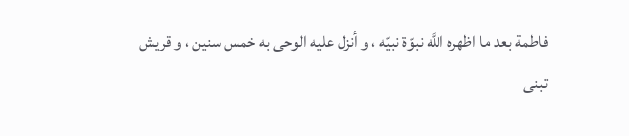فاطمة بعد ما اظهره اللَّه نبوّة نبيّه ، و أنزل عليه الوحى به خمس سنين ، و قريش تبنى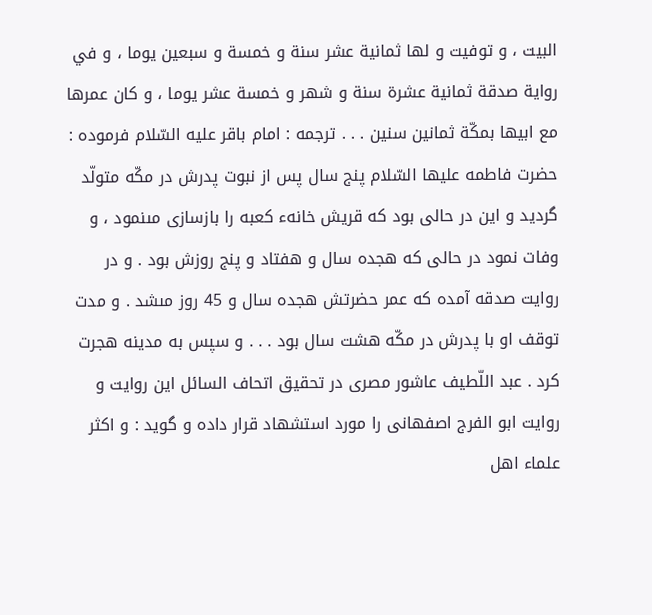البيت ، و توفيت و لها ثمانية عشر سنة و خمسة و سبعين يوما ، و في رواية صدقة ثمانية عشرة سنة و شهر و خمسة عشر يوما ، و كان عمرها مع ابيها بمكّة ثمانين سنين . . . ترجمه : امام باقر عليه السّلام فرموده : حضرت فاطمه عليها السّلام پنج سال پس از نبوت پدرش در مكّه متولّد گرديد و اين در حالى بود كه قريش خانهء كعبه را بازسازى مىنمود ، و وفات نمود در حالى كه هجده سال و هفتاد و پنج روزش بود . و در روايت صدقه آمده كه عمر حضرتش هجده سال و 45 روز مىشد . و مدت توقف او با پدرش در مكّه هشت سال بود . . . و سپس به مدينه هجرت كرد . عبد اللّطيف عاشور مصرى در تحقيق اتحاف السائل اين روايت و روايت ابو الفرج اصفهانى را مورد استشهاد قرار داده و گويد : و اكثر علماء اهل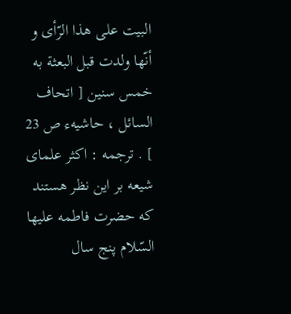البيت على هذا الرّأى و أنّها ولدت قبل البعثة به خمس سنين [ اتحاف السائل ، حاشيهء ص 23 ] . ترجمه : اكثر علماى شيعه بر اين نظر هستند كه حضرت فاطمه عليها السّلام پنج سال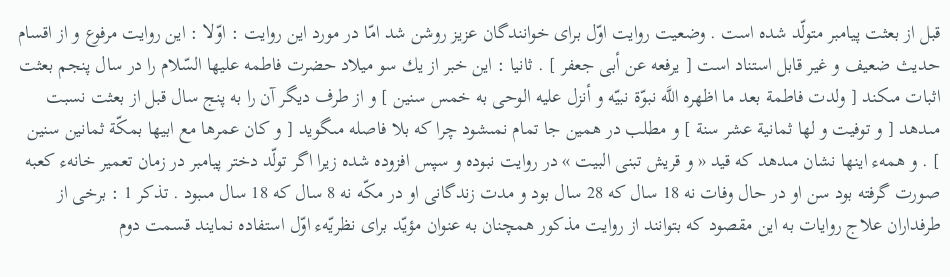قبل از بعثت پيامبر متولّد شده است . وضعيت روايت اوّل براى خوانندگان عزيز روشن شد امّا در مورد اين روايت : اوّلا : اين روايت مرفوع و از اقسام حديث ضعيف و غير قابل استناد است [ يرفعه عن أبى جعفر ] . ثانيا : اين خبر از يك سو ميلاد حضرت فاطمه عليها السّلام را در سال پنجم بعثت اثبات مىكند [ ولدت فاطمة بعد ما اظهره اللَّه نبوّة نبيّه و أنزل عليه الوحى به خمس سنين ] و از طرف ديگر آن را به پنج سال قبل از بعثت نسبت مىدهد [ و توفيت و لها ثمانية عشر سنة ] و مطلب در همين جا تمام نمىشود چرا كه بلا فاصله مىگويد [ و كان عمرها مع ابيها بمكّة ثمانين سنين ] . و همهء اينها نشان مىدهد كه قيد « و قريش تبنى البيت » در روايت نبوده و سپس افزوده شده زيرا اگر تولّد دختر پيامبر در زمان تعمير خانهء كعبه صورت گرفته بود سن او در حال وفات نه 18 سال كه 28 سال بود و مدت زندگانى او در مكّه نه 8 سال كه 18 سال مىبود . تذكر 1 : برخى از طرفداران علاج روايات به اين مقصود كه بتوانند از روايت مذكور همچنان به عنوان مؤيّد براى نظريّهء اوّل استفاده نمايند قسمت دوم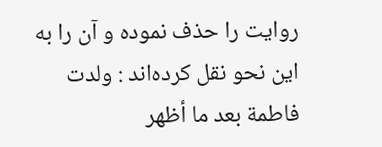روايت را حذف نموده و آن را به اين نحو نقل كرده‌اند : ولدت فاطمة بعد ما أظهر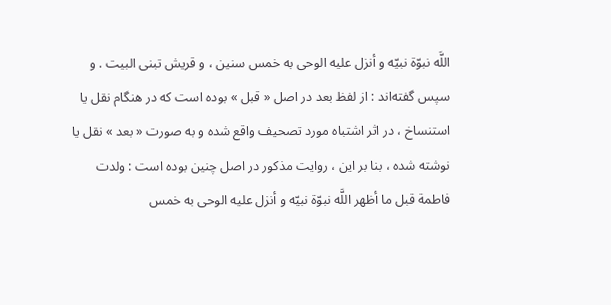اللَّه نبوّة نبيّه و أنزل عليه الوحى به خمس سنين ، و قريش تبنى البيت . و سپس گفته‌اند : از لفظ بعد در اصل « قبل » بوده است كه در هنگام نقل يا استنساخ ، در اثر اشتباه مورد تصحيف واقع شده و به صورت « بعد » نقل يا نوشته شده ، بنا بر اين ، روايت مذكور در اصل چنين بوده است : ولدت فاطمة قبل ما أظهر اللَّه نبوّة نبيّه و أنزل عليه الوحى به خمس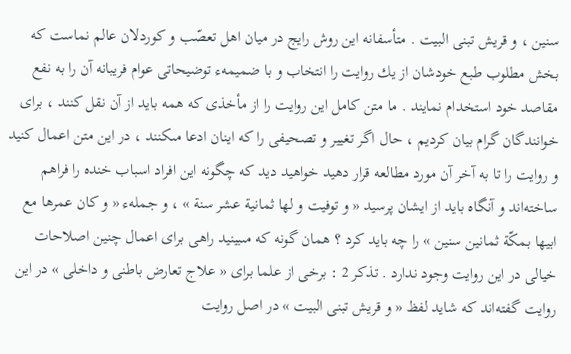سنين ، و قريش تبنى البيت . متأسفانه اين روش رايج در ميان اهل تعصّب و كوردلان عالم نماست كه بخش مطلوب طبع خودشان از يك روايت را انتخاب و با ضميمهء توضيحاتى عوام فريبانه آن را به نفع مقاصد خود استخدام نمايند . ما متن كامل اين روايت را از مأخذى كه همه بايد از آن نقل كنند ، براى خوانندگان گرام بيان كرديم ، حال اگر تغيير و تصحيفى را كه اينان ادعا مىكنند ، در اين متن اعمال كنيد و روايت را تا به آخر آن مورد مطالعه قرار دهيد خواهيد ديد كه چگونه اين افراد اسباب خنده را فراهم ساخته‌اند و آنگاه بايد از ايشان پرسيد « و توفيت و لها ثمانية عشر سنة » ، و جملهء « و كان عمرها مع ابيها بمكّة ثمانين سنين » را چه بايد كرد ؟ همان گونه كه مىبينيد راهى براى اعمال چنين اصلاحات خيالى در اين روايت وجود ندارد . تذكر 2 : برخى از علما براى « علاج تعارض باطنى و داخلى » در اين روايت گفته‌اند كه شايد لفظ « و قريش تبنى البيت » در اصل روايت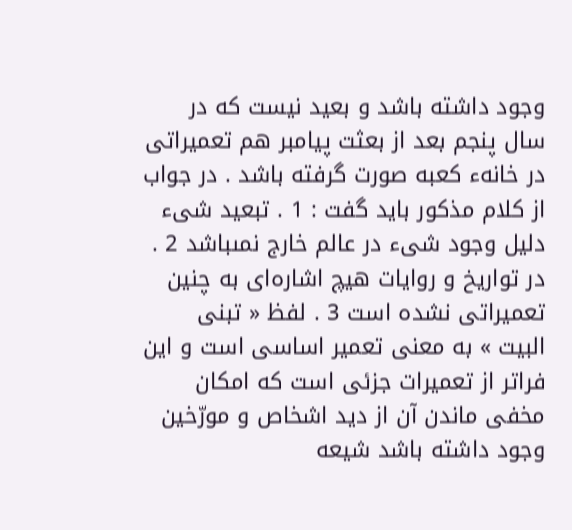وجود داشته باشد و بعيد نيست كه در سال پنجم بعد از بعثت پيامبر هم تعميراتى در خانهء كعبه صورت گرفته باشد . در جواب از كلام مذكور بايد گفت : 1 . تبعيد شىء دليل وجود شىء در عالم خارج نمىباشد 2 . در تواريخ و روايات هيچ اشاره‌اى به چنين تعميراتى نشده است 3 . لفظ « تبنى البيت » به معنى تعمير اساسى است و اين فراتر از تعميرات جزئى است كه امكان مخفى ماندن آن از ديد اشخاص و مورّخين وجود داشته باشد شيعه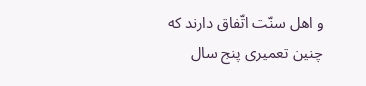و اهل سنّت اتّفاق دارند كه چنين تعميرى پنج سال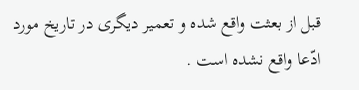قبل از بعثت واقع شده و تعمير ديگرى در تاريخ مورد ادّعا واقع نشده است .